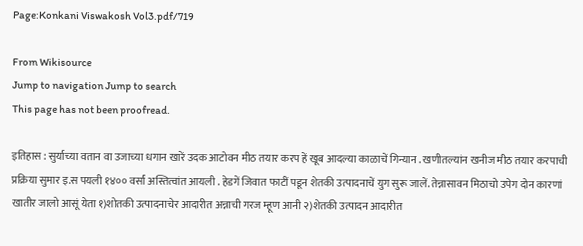Page:Konkani Viswakosh Vol3.pdf/719

From Wikisource
Jump to navigation Jump to search
This page has not been proofread.

इतिहास : सुर्याच्या वतान वा उजाच्या धगान खारें उदक आटोवन मीठ तयार करप हें खूब आदल्या काळाचें गिन्यान . खणीतल्यांन खनीज मीठ तयार करपाची प्रक्रिया सुमार इ.स पयली १४०० वर्सां अस्तित्वांत आयली . हेडगें जिवात फाटीं पडून शेतकी उत्पादनाचें युग सुरू जालें. तेन्नासावन मिठाचो उपेग दोन कारणां खातीर जालो आसूं येता १)शोतकी उत्पादनाचेर आदारीत अन्नाची गरज म्हूण आनी २)शेतकी उत्पादन आदारीत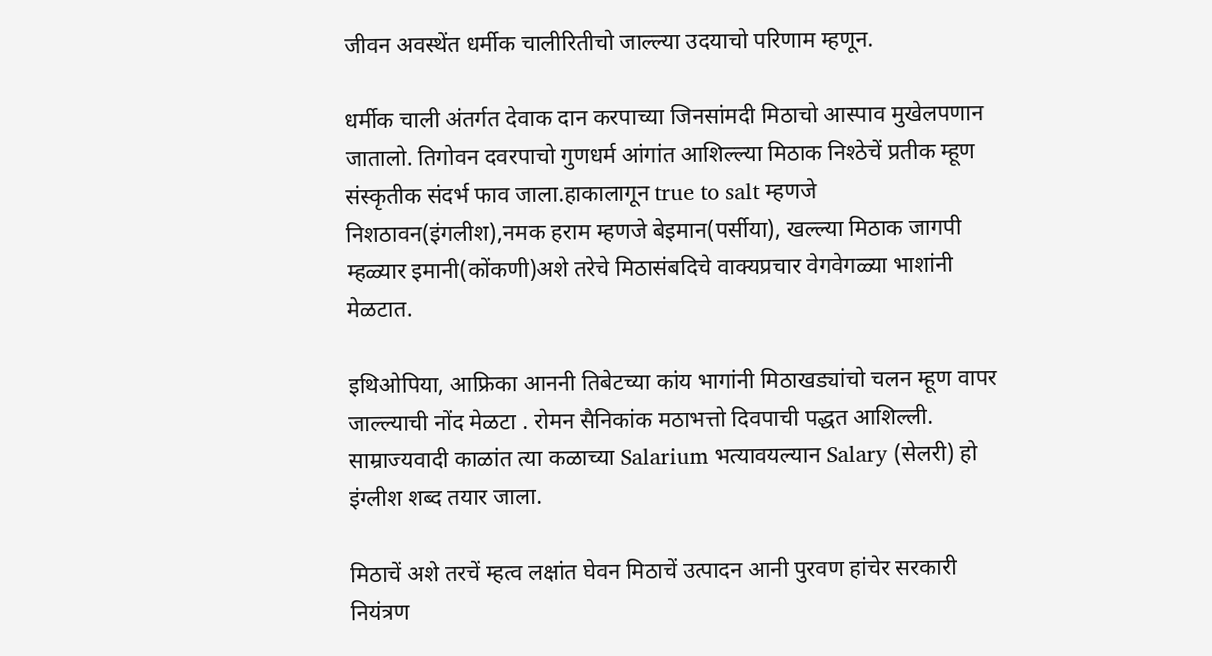जीवन अवस्थेंत धर्मीक चालीरितीचो जाल्ल्या उदयाचो परिणाम म्हणून.

धर्मीक चाली अंतर्गत देवाक दान करपाच्या जिनसांमदी मिठाचो आस्पाव मुखेलपणान जातालो. तिगोवन दवरपाचो गुणधर्म आंगांत आशिल्ल्या मिठाक निश्ठेचें प्रतीक म्हूण संस्कृतीक संदर्भ फाव जाला.हाकालागून true to salt म्हणजे निशठावन(इंगलीश),नमक हराम म्हणजे बेइमान(पर्सीया), खल्ल्या मिठाक जागपी म्हळ्यार इमानी(कोंकणी)अशे तरेचे मिठासंबदिचे वाक्यप्रचार वेगवेगळ्या भाशांनी मेळटात.

इथिओपिया, आफ्रिका आननी तिबेटच्या कांय भागांनी मिठाखड्यांचो चलन म्हूण वापर जाल्ल्याची नोंद मेळटा . रोमन सैनिकांक मठाभत्तो दिवपाची पद्धत आशिल्ली. साम्राज्यवादी काळांत त्या कळाच्या Salarium भत्यावयल्यान Salary (सेलरी) हो इंग्लीश शब्द तयार जाला.

मिठाचें अशे तरचें म्हत्व लक्षांत घेवन मिठाचें उत्पादन आनी पुरवण हांचेर सरकारी नियंत्रण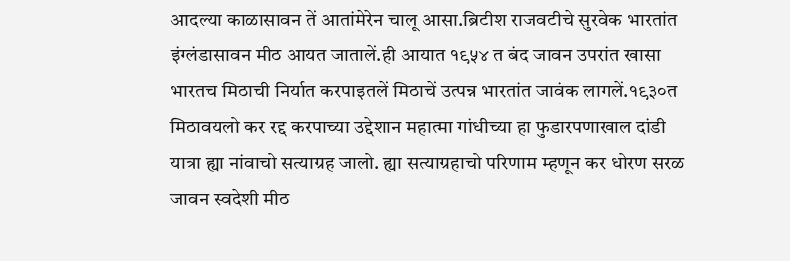आदल्या काळासावन तें आतांमेरेन चालू आसा.ब्रिटीश राजवटीचे सुरवेक भारतांत इंग्लंडासावन मीठ आयत जातालें.ही आयात १९५४ त बंद जावन उपरांत खासा भारतच मिठाची निर्यात करपाइतलें मिठाचें उत्पन्न भारतांत जावंक लागलें.१९३०त मिठावयलो कर रद्द करपाच्या उद्देशान महात्मा गांधीच्या हा फुडारपणाखाल दांडी यात्रा ह्या नांवाचो सत्याग्रह जालो. ह्या सत्याग्रहाचो परिणाम म्हणून कर धोरण सरळ जावन स्वदेशी मीठ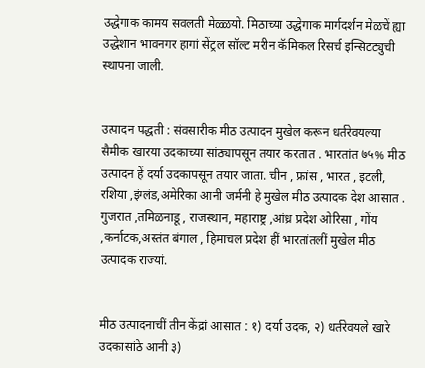उद्धेगाक कामय सवलती मेळ्ळयो. मिठाच्या उद्धेगाक मार्गदर्शन मेळचें ह्या उद्धेशान भावनगर हागां सेंट्रल सॉल्ट मरीन कॅमिकल रिसर्च इन्सिटट्युची स्थापना जाली.


उत्पादन पद्धती : संवसारीक मीठ उत्पादन मुखेल करून धर्तरेवयल्या सैमीक खारया उदकाच्या सांठ्यापसून तयार करतात . भारतांत ७५% मीठ उत्पादन हें दर्या उदकापसून तयार जाता. चीन , फ्रांस , भारत , इटली, रशिया ,इंग्लंड,अमेरिका आनी जर्मनी हे मुखेल मीठ उत्पादक देश आसात . गुजरात ,तमिळनाडू , राजस्थान, महाराष्ट्र ,आंध्र प्रदेश ओरिसा , गोंय ,कर्नाटक,अस्तंत बंगाल , हिमाचल प्रदेश हीं भारतांतलीं मुखेल मीठ उत्पादक राज्यां.


मीठ उत्पादनाचीं तीन केंद्रां आसात ː १) दर्या उदक, २) धर्तरेवयले खारे उदकासांठे आनी ३)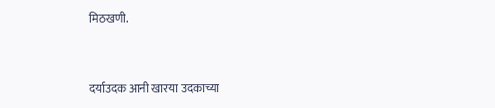मिठखणी.


दर्याउदक आनी खारया उदकाच्या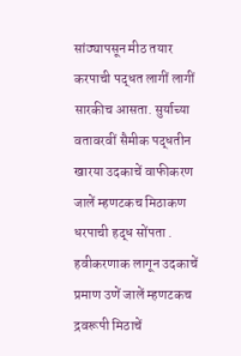सांठ्यापसून मीठ तयार करपाची पद्धत लागीं लागीं सारकीच आसता. सुर्याच्या वतावरवीं सैमीक पद्धतीन खारया उदकाचें वाफीकरण जालें म्हणटकच मिठाकण धरपाची हद्ध सोंपता . हवीकरणाक लागून उदकाचें प्रमाण उणें जालें म्हणटकच द्रवरूपी मिठाचें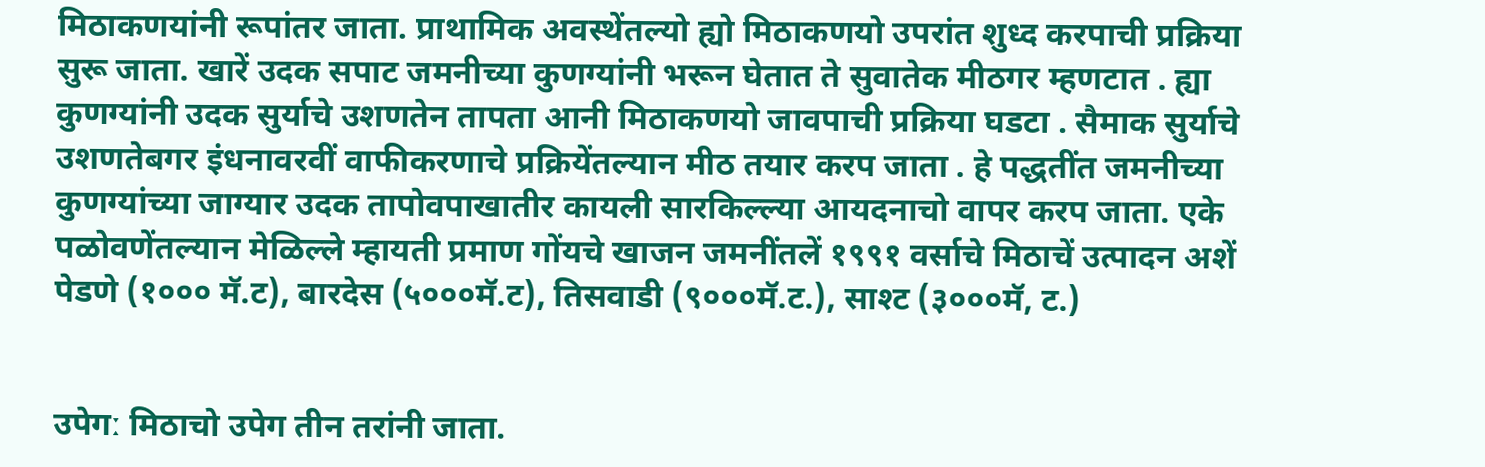मिठाकणयांनी रूपांतर जाता. प्राथामिक अवस्थेंतल्यो ह्यो मिठाकणयो उपरांत शुध्द करपाची प्रक्रिया सुरू जाता. खारें उदक सपाट जमनीच्या कुणग्यांनी भरून घेतात ते सुवातेक मीठगर म्हणटात . ह्या कुणग्यांनी उदक सुर्याचे उशणतेन तापता आनी मिठाकणयो जावपाची प्रक्रिया घडटा . सैमाक सुर्याचे उशणतेबगर इंधनावरवीं वाफीकरणाचे प्रक्रियेंतल्यान मीठ तयार करप जाता . हे पद्धतींत जमनीच्या कुणग्यांच्या जाग्यार उदक तापोवपाखातीर कायली सारकिल्ल्या आयदनाचो वापर करप जाता. एके पळोवणेंतल्यान मेळिल्ले म्हायती प्रमाण गोंयचे खाजन जमनींतलें १९९१ वर्साचे मिठाचें उत्पादन अशें पेडणे (१००० मॅ.ट), बारदेस (५०००मॅ.ट), तिसवाडी (९०००मॅ.ट.), साश्ट (३०००मॅ, ट.)


उपेगː मिठाचो उपेग तीन तरांनी जाता.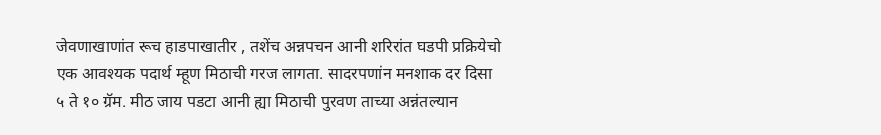जेवणाखाणांत रूच हाडपाखातीर , तशेंच अन्नपचन आनी शरिरांत घडपी प्रक्रियेचो एक आवश्यक पदार्थ म्हूण मिठाची गरज लागता. सादरपणांन मनशाक दर दिसा ५ ते १० ग्रॅम. मीठ जाय पडटा आनी ह्या मिठाची पुरवण ताच्या अन्नंतल्यान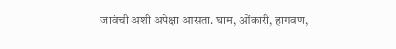जावंची अशी अपेक्षा आसता. घाम, ओंकारी, हागवण,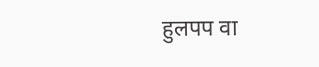हुलपप वा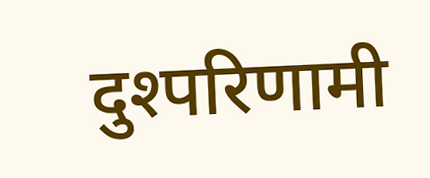दुश्परिणामी